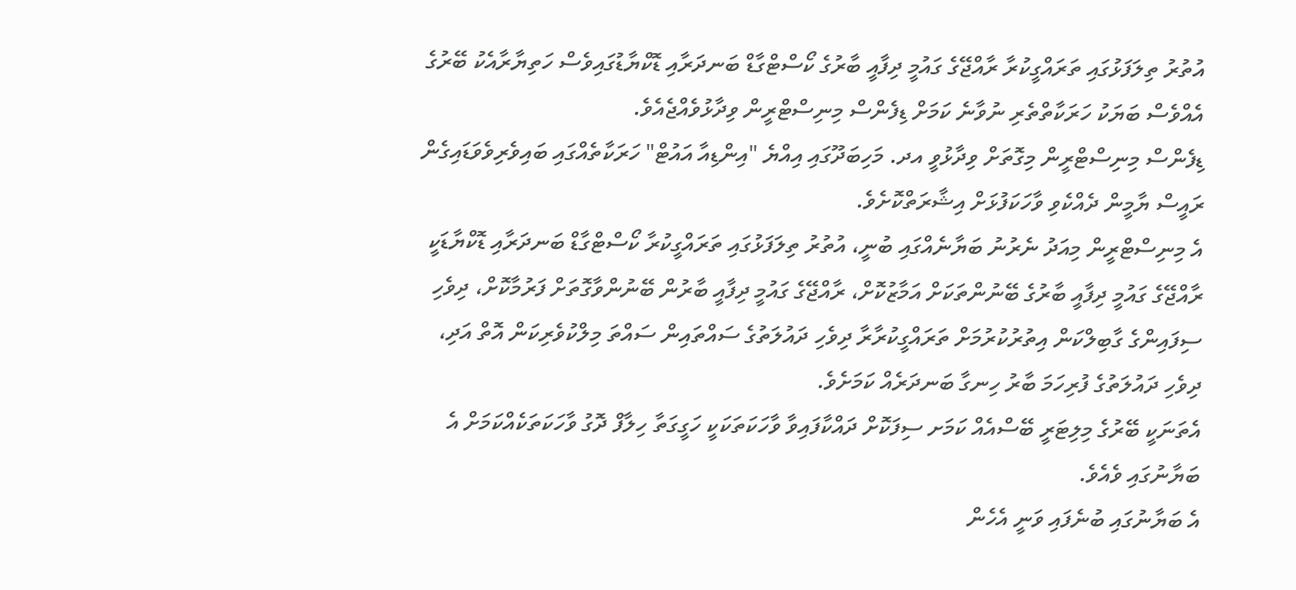އުތުރު ތިލަފަޅުގައި ތަރައްގީކުރާ ރާއްޖޭގެ ގައުމީ ދިފާއީ ބާރުގެ ކޯސްޓްގާޑް ބަނދަރާއި ޑޮކްޔާޑުގައިވެސް ހަތިޔާރާއެކު ބޭރުގެ އެއްވެސް ބަޔަކު ހަރަކާތްތެރި ނުވާނެ ކަމަށް ޑިފެންސް މިނިސްޓްރީން ވިދާޅުވެއްޖެއެވެ.
ޑިފެންސް މިނިސްޓްރީން މިގޮތަށް ވިދާޅުވީ އދ. މަހިބަދޫގައި އިއްޔެ "އިންޑިއާ އައުޓް" ހަރަކާތެއްގައި ބައިވެރިވެވަޑައިގެން ރައީސް ޔާމީން ދެއްކެވި ވާހަކަފުޅަށް އިޝާރަތްކޮށެވެ.
އެ މިނިސްޓްރީން މިއަދު ނެރުނު ބަޔާނެއްގައި ބުނީ، އުތުރު ތިލަފަޅުގައި ތަރައްގީކުރާ ކޯސްޓްގާޑް ބަނދަރާއި ޑޮކްޔާޑަކީ ރާއްޖޭގެ ގައުމީ ދިފާއީ ބާރުގެ ބޭނުންތަކަށް އަމާޒުކޮށް، ރާއްޖޭގެ ގައުމީ ދިފާއީ ބާރުން ބޭނުންވާގޮތަށް ފަރުމާކޮށް، ދިވެހި ސިފައިންގެ ގާބިލްކަން އިތުރުކުރުމަށް ތަރައްގީކުރާރާ ދިވެހި ދައުލަތުގެ ސައްތައިން ސައްތަ މިލްކުވެރިކަން އޮތް އަދި، ދިވެހި ދައުލަތުގެ ފުރިހަމަ ބާރު ހިނގާ ބަނދަރެއް ކަމަށެވެ.
އެތަނަކީ ބޭރުގެ މިލިޓަރީ ބޭސްއެއް ކަމަށ ސިފަކޮށް ދައްކާފައިވާ ވާހަކަތަކަކީ ހަގީގަތާ ހިލާފް ދޮގު ވާހަކަތަކެއްކަމަށް އެ ބަޔާނުގައި ވެއެވެ.
އެ ބަޔާނުގައި ބުނެފައި ވަނީ އެހެން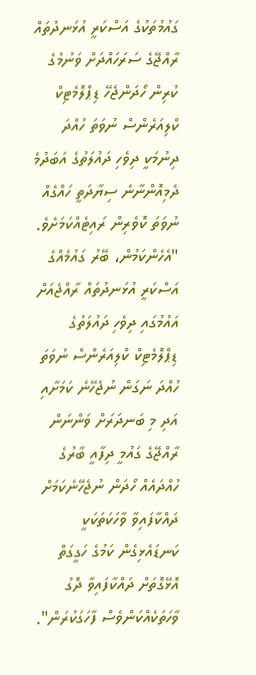ގައުމުތަކުގެ އަސްކަރީ އުޅަނދުތައް ރާއްޖޭގެ ސަރަހައްދަށް ވަނުމުގެ ކުރިން ހޯދަންޖެހޭ ޑިޕްލޮމެޓިކް ކްލިއަރެންސް ނުވަތަ ހުއްދަ ދިނުމަކީ ދިވެހި ދައުލަތުގެ އަބަދުމެ ދެމިއޮންނާނެ ސިޔާދަތީ ހައްގެއް ނުވަތަ ކޮވެރިން ރައިޓެއްކަމަށެވެ.
"އެހެންކަމުން، ބޭރު ގައުމެއްގެ އަސްކަރީ އުޅަނދުތައް ރާއްޖެއަށް އައުމުގައި ދިވެހި ދައުލަތުގެ ޑިޕްލޮމެޓިކް ކްލިއަރެންސް ނުވަތަ ހުއްދަ ނަގަން ނުޖެހޭނެ ކަމަށާއި އަދި މި ބަނދަރަށް ވަންނަން ރާއްޖޭގެ ގައުމީ ދިފާއީ ބާރުގެ ހުއްދައެއް ހޯދަން ނުޖެހޭނެކަމަށް ދައްކާފައިވާ ވާހަކަތަކަކީ ކަނޑައެޅިގެން ކަމުގެ ހަގީގަތް އޮޅޭގޮތަށް ދައްކާފައިވާ ދޮގު ވާހަތަކެއްކަންވެސް ފާހަގަކުރަން".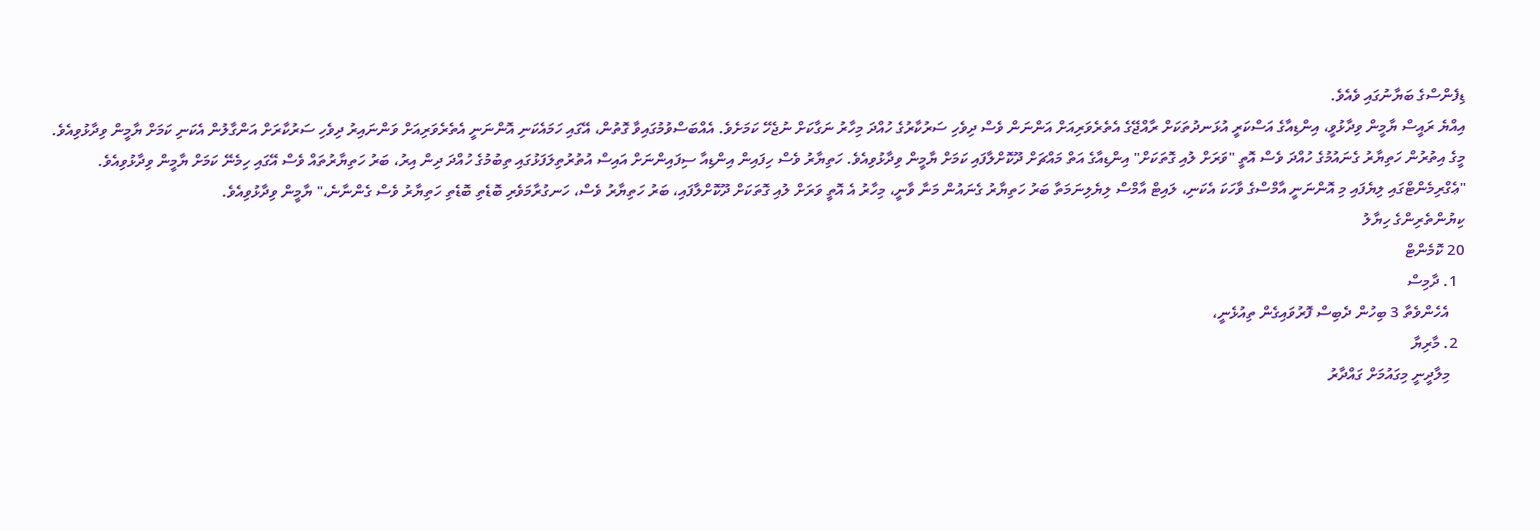ޑިފެންސްގެ ބަޔާނުގައި ވެއެވެ.
އިއްޔެ ރައީސް ޔާމީން ވިދާޅުވީ، އިންޑިއާގެ އަސްކަރީ އުޅަނދުތަކަށް ރާއްޖޭގެ އެތެރެވަރިއަށް އަންނަން ވެސް ދިވެހި ސަރުކާރުގެ ހުއްދަ މިހާރު ނަގާކަށް ނުޖެހޭ ކަމަށެވެ. އެއްބަސްވުމުގައިވާ ގޮތުން، އޭގައި ހަމައެކަނި އޮންނަނީ އެތެރެވަރިއަށް ވަންނައިރު ދިވެހި ސަރުކާރަށް އަންގާލުން އެކަނި ކަމަށް ޔާމީން ވިދާޅުވިއެވެ.
މީގެ އިތުރުން ހަތިޔާރު ގެނައުމުގެ ހުއްދަ ވެސް އޮތީ "ވަރަށް ލުއި ގޮތަކަށް" އިންޑިއާގެ އަތް މައްޗަށް ދޫކޮށްލާފައި ކަމަށް ޔާމީން ވިދާޅުވިއެވެ. ހަތިޔާރު ވެސް ހިފައިން އިންޑިއާ ސިފައިންނަށް އައިސް އުތުރުތިލަފަޅުގައި ތިބުމުގެ ހުއްދަ ދިން އިރު، ބަރު ހަތިޔާރުތައް ވެސް އޭގައި ހިމެނޭ ކަމަށް ޔާމީން ވިދާޅުވިއެވެ.
"ޢެގްރިމެންޓްގައި ލިޔެފައި މި އޮންނަނީ އާމްސްގެ ވާހަކަ އެކަނި، ލައިޓް އާމްސް ލިޔެލިނަމަތާ ބަރު ހަތިޔާރު ގެނައުން މަނާ ވާނީ، މިހާރު އެ އޮތީ ވަރަށް ލުއި ގޮތަކަށް ދޫކޮށްލާފައި، ބަރު ހަތިޔާރު ވެސް، ހަނގުރާމަވެރި ބޮޑެތި ބޮޑެތި ހަތިޔާރު ވެސް ގެންނާނެ،" ޔާމީން ވިދާޅުވިއެވެ.
ކިޔުންތެރިންގެ ހިޔާލު
20 ކޮމެންޓް
  1. ދާމިސް
    އެހެންވެތާ 3 ބިހުން ދެބިސް ފޮރުވައިގެން ތިއުޅެނީ،
  2. މާރިޔާ
    މިލާދީނީ މިގައުމަށް ގައްދާރު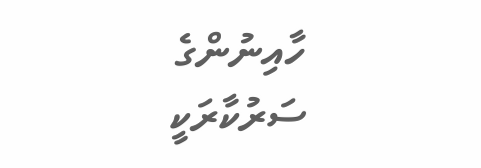ހާއިނުންގެ ސަރުކާރަކީ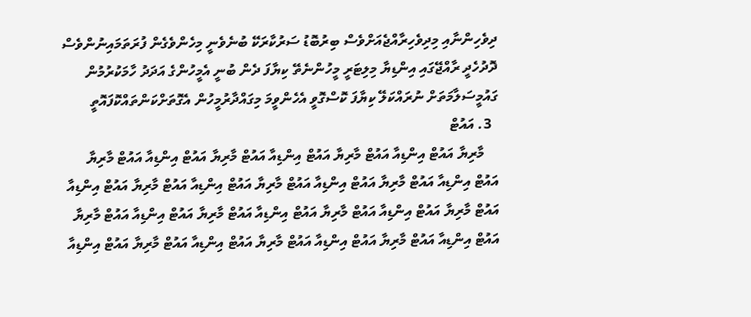ދިވެހިންނާއި މިދިވެހިރާއްޖެއަށްވެސް ބިރުބޮޑު ސަރުކާރަކޭ ބުނެވެނީ މިހެންވެގެން ފުރަތަމައިނުންވެސް ދޮދުހެދީ ރާއްޖޭގައި އިންޑިޔާ މިލިޓަރީ މީހުންނެތޭ ކިޔާފަ ދެން ބުނީ އެމީހުންގެ އަދަދު ހާމަކުރުމުން ގައުމީސަލާމަތަށް ނުރައްކަލޭ ކިޔާފަ ކޮސްގޮވީ އެހެންވީމަ މިގައްދާރުމީހުން އެގޮތަށްކަންތައްކޮފައޮތީ
  3. އައުޓް
    މާރިޔާ އައުޓް އިންޑިއާ އައުޓް މާރިޔާ އައުޓް އިންޑިއާ އައުޓް މާރިޔާ އައުޓް އިންޑިއާ އައުޓް މާރިޔާ އައުޓް އިންޑިއާ އައުޓް މާރިޔާ އައުޓް އިންޑިއާ އައުޓް މާރިޔާ އައުޓް އިންޑިއާ އައުޓް މާރިޔާ އައުޓް އިންޑިއާ އައުޓް މާރިޔާ އައުޓް އިންޑިއާ އައުޓް މާރިޔާ އައުޓް އިންޑިއާ އައުޓް މާރިޔާ އައުޓް އިންޑިއާ އައުޓް މާރިޔާ އައުޓް އިންޑިއާ އައުޓް މާރިޔާ އައުޓް އިންޑިއާ އައުޓް މާރިޔާ އައުޓް އިންޑިއާ އައުޓް މާރިޔާ އައުޓް އިންޑިއާ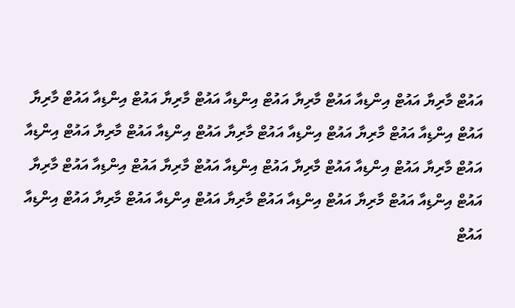އައުޓް މާރިޔާ އައުޓް އިންޑިއާ އައުޓް މާރިޔާ އައުޓް އިންޑިއާ އައުޓް މާރިޔާ އައުޓް އިންޑިއާ އައުޓް މާރިޔާ އައުޓް އިންޑިއާ އައުޓް މާރިޔާ އައުޓް އިންޑިއާ އައުޓް މާރިޔާ އައުޓް އިންޑިއާ އައުޓް މާރިޔާ އައުޓް އިންޑިއާ އައުޓް މާރިޔާ އައުޓް އިންޑިއާ އައުޓް މާރިޔާ އައުޓް އިންޑިއާ އައުޓް މާރިޔާ އައުޓް އިންޑިއާ އައުޓް މާރިޔާ އައުޓް އިންޑިއާ އައުޓް މާރިޔާ އައުޓް އިންޑިއާ އައުޓް މާރިޔާ އައުޓް އިންޑިއާ އައުޓް މާރިޔާ އައުޓް އިންޑިއާ އައުޓް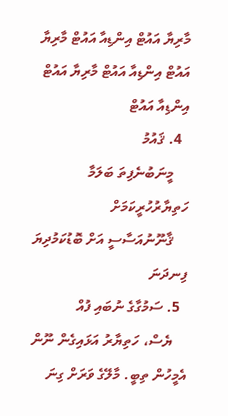މާރިޔާ އައުޓް އިންޑިއާ އައުޓް މާރިޔާ އައުޓް އިންޑިއާ އައުޓް މާރިޔާ އައުޓް އިންޑިއާ އައުޓް
  4. ޤައުމު
    މީނަބުނެފިތަ ބަލަމާ ހަތިޔާރުހުރީކަމަށް
    ޤާނޫނުއަސާސީ އަށް ބޮޑުކަމުދިޔަ ފިނދަނަ
  5. ސަމުގާގެ ނުބައި ފުއް
    ޔެސް، ހަތިޔާރު އަޅައިގެން ނޫން އެމީހުން ތިބީ. މާލޭގެ ވަރަށް ގިނަ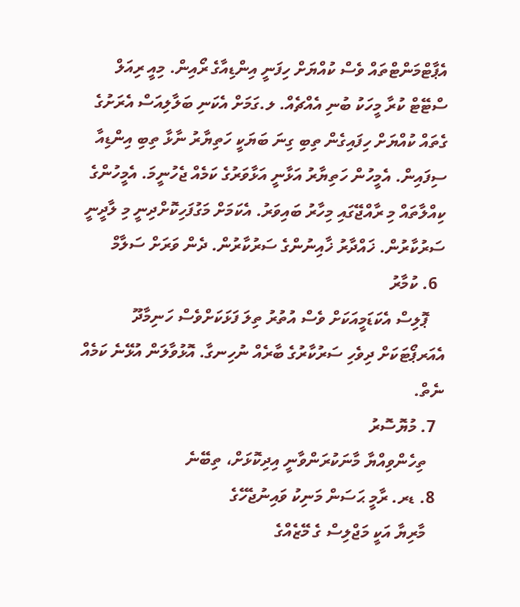އެޕާޓްމަންޓްތައް ވެސް ކުއްޔަށް ހިފަނީ އިންޑިއާގެ ރޯއިން. މިއީ ރިއަލް ސްޓޭޓް ކުރާ މީހަކު ބުނި އެއްޗެއް. ލ.ގަމަށް އެކަނި ބަލާލިއަސް އެރަށުގެ ގެތައް ކުއްޔަށް ހިފައިގެން ތިބި ގިނަ ބަޔަކީ ހަތިޔާރު ނާޅާ ތިބި އިންޑިއާ ސިފައިން. އެމީހުން ހަތިޔާރު އަޅާނީ އަޅާވަރުގެ ކަމެއް ޖެހުނީމަ. އެމީހުންގެ ކިއްލާތައް މި ރާއްޖޭގައި މިހާރު ބައިވަރު. އެކަމަށް މަގުފަހިކޮށްދިނީ މި ލާދީނީ ސަރުކާރުން. ޚައްދާރު ޚާއިނުންގެ ސަރުކާރުން. ދެން ވަރަށް ސަލާމް
  6. ކުމާރު
    ޕޮލިސް އެކަޑަމީއަކަށް ވެސް އުތުރު ތިލަ ފަޅަކަށްވެސް ހަނިމާދޫ އެއަރޕޯޓަކަށް ދިވެހި ސަރުކާރުގެ ބާރެއް ނުހިނގާ. އޮޅުވާލަން އުޅޭނެ ކަމެއް ނެތް.
  7. މުޔޮސޮރު
    ތިހެންވިއްޔާ މާނަކުރަންވާނީ އިދިކޮޅަށް، ތިބޭނެ
  8. ޑރ. ރާމީ ޙަސަން މަނިކު ވައިނުޖެހޭގެ
    މާރިޔާ އަކީ މަޖްލިސް ގެ މޭޒެއްގެ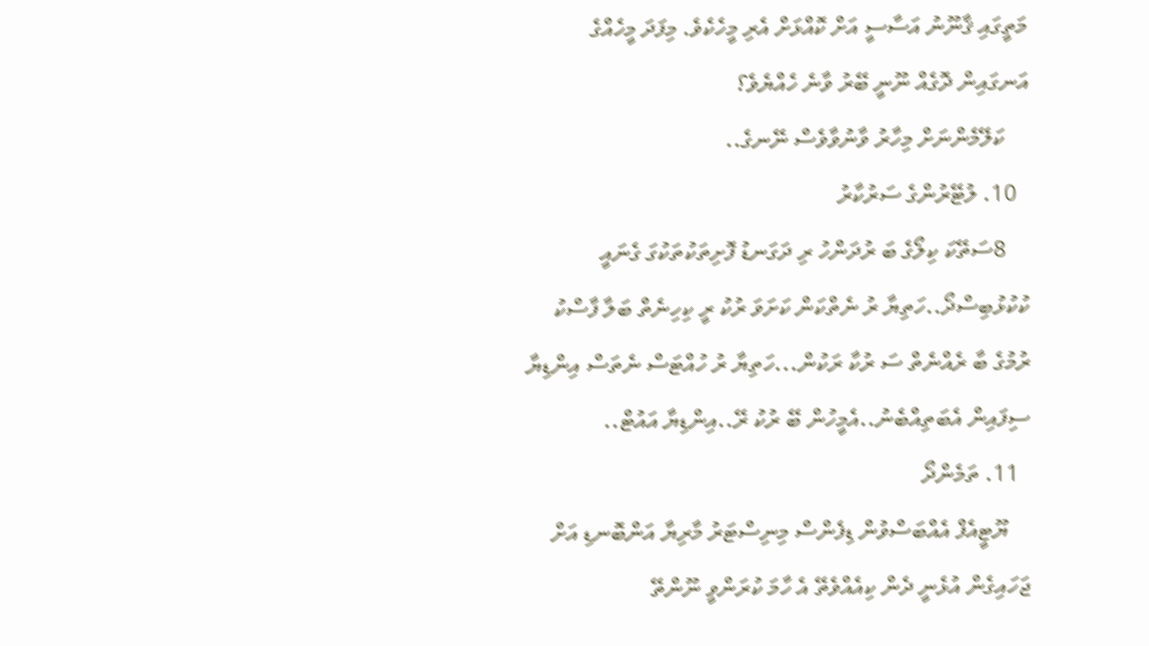މަތީގައި ޤާނޫނު އަސާސީ އަށް ކޮއްޅަށް އެރި މީހެކެވެ. މިފަދަ މީހެއްގެ އަނގައިން ދޮގެއް ނޫނީ ބޭރު ވާނެ ހެއްޔެވެ؟
    ކަލޭމެންނަށް މިހާރު ވާނުވާވެސް ނޭނގެ..
  10. ލުޓޭރުންގެ ސަރުކާރު
    8ސަތޭކަ ކިލޯގެ ބަ ރުދަންހު ރި ދަގަނޑު ފޮށިތަކުތަކުގަ ގެނައީ ކުކުޅުބިސްދޯ..ހަތިޔާ ރު ނެތްކަން ކަށަވަ ރުކު ރީ ކިހިނެތް ބަލާ ފާސްކު ރުމުގެ ބާ ރެއްނެތް ސަ ރުކާ ރަކުން...ހަތިޔާ ރު ހުއްޓަސް ނެތަސް އިންޑިޔާ ސިފައިން އެބަތިއްބެނު..އެމީހުން ބޭ ރުކު ރޭ..އިންޑިޔާ އައުޓް..
  11. ތަމެންދޯ
    ޔޫޓީއެފް އެއްބަސްވުން ޑިފެންސް މިނިސްޓަރު މާރިޔާ އަންބޮނޑި އަށް ޖަހައިގެން އުޅެނީ ދެން ކިއެއްވެތޭ އެ ހާމަ ކުރަންވީ ނޫންތޭ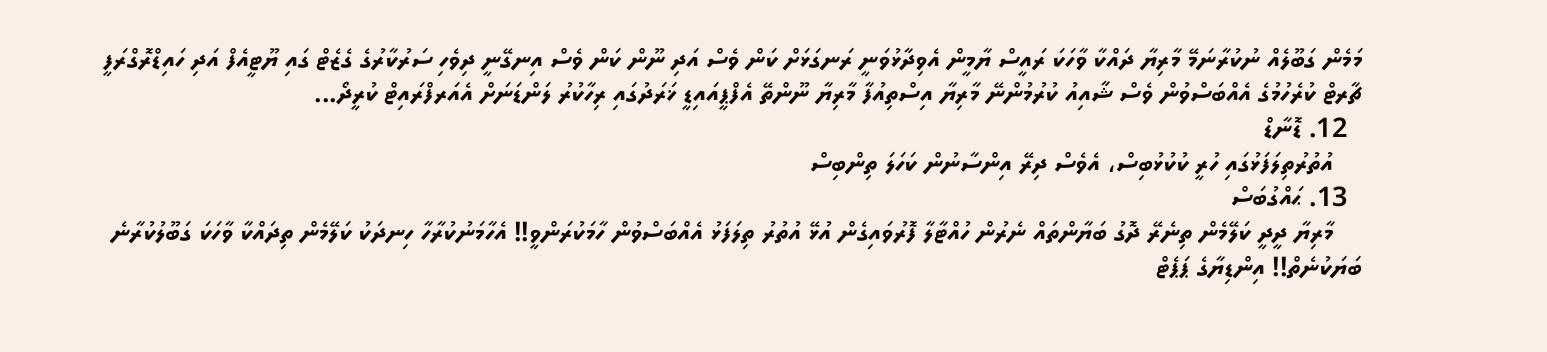މަމެން ގަބޫލެއް ނުކުރާނަމޭ މާރިޔާ ދައްކާ ވާހަކަ ރައީސް ޔާމީން އެވިދާޅުވަނީ ރަނގަޅަށް ކަން ވެސް އަދި ނޫން ކަން ވެސް އިނގޭނީ ދިވެހި ސަރުކާރުގެ ގެޒެޓް ގައި ޔޫޓީއެފް އަދި ހައިޑްރޮގްރަފީ ޗާރޓް ކުރެހުމުގެ އެއްބަސްވުން ވެސް ޝާއިއު ކުރުމުންނޭ މާރިޔާ އިސްތިއުފާ މާރިޔާ ނޫންތޭ އެފްޕީއައިޑީ ޚަރަދުގައި ރިހާކުރު ލަންޑަނަށް އެއަރފްރައިޓް ކުރީދޯ...
  12. ޑޮނާޑް
    އުތުރުތިލަފަޅުގައި ހުރީ ކުކުޅުބިސް، އެވެސް ދިރޭ އިންސާނުން ކަހަލަ ތިންބިސް
  13. ޙައްގުބަސް
    މާރިޔާ ދީދީ ކަލޭމެން ތިނެރޭ ދޮގު ބަޔާންތައް ނެރުން ހުއްޓާލާ ފޮރުވައިގެން އުޅޭ އުތުރު ތިލަފަޅު އެއްބަސްވުން ހާމަކުރަންވީ!! އެހާމަނުކުރާހާ ހިނދަކު ކަލޭމެން ތިދައްކާ ވާހަކަ ގަބޫލުކުރާނެ ބަޔަކުނެތް!! އިންޑިޔާގެ ޕަޕެޓް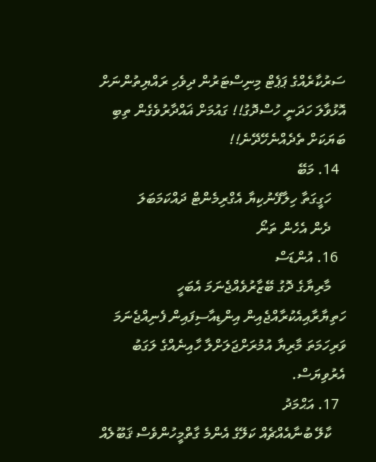ސަރުކާރެއްގެ ޕަޕެޓް މިނިސްޓަރުން ދިވެހި ރައްޔިތުންނަށް އޮޅުވާލަ ހަދަނީ ހުސްދޮގު!! ގައުމަށް ޣައްދާރުވެގެން ތިބި ބަޔަކަށް ތެދެއްނެހޭދޭނެ!!
  14. މަބޭ
    ހަގީގަތާ ހިލާފޭނުކިޔާ އެގްރިމެންޓް ދައްކަމަބަލަ
    ދެން އެހެން ތަނޯ
  16. އުންޑަސް
    މާރިޔާގެ ދޮގު ބޭޒާރުވެއްޖެނަމަ އެބަހީ ހަތިޔާރާއިއެކުރާއްޖެއިން އިންޑިއާސިފައިން ފެނިއްޖެނަމަ ވަރިހަމަތަ މާރިޔާ އުމުރަށްޖަލަށްލާ ހާއިނެއްގެ ލަގަބު އެރުވިޔަސް.
  17. އަޙްމަދު
    ކާލޭ ބުނާއެއްޗެއް ކަލޭގެ އެންމެ ގާތްމީހުންވެސް ޤަބޫލެއް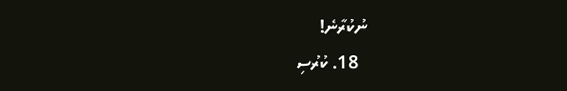ނުކުރާނެ!
  18. ކުރުސި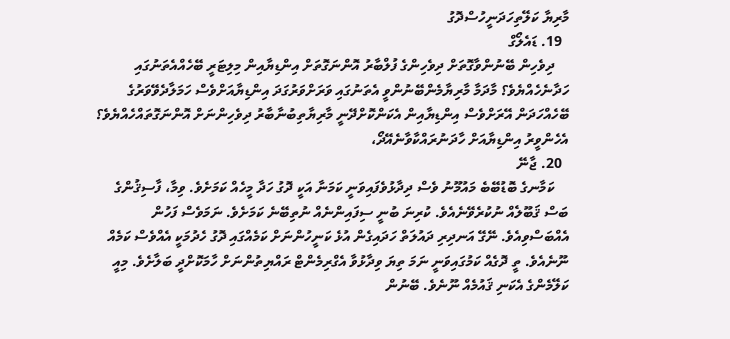މާރިޔާ ކަލޭތިހަދަނީހުސްދޮގު
  19. ޑައެލޯގް
    ދިވެހިން ބޭނުންވާގޮތަށް ދިވެހިންގެ ފުލްބާރު އޮންނަގޮތަށް އިންޑިޔާއިން މިލިޓަރީ ބޭހެއްއެތަނުގައި ހަދާނެހެއްޔެވެ؟ މާދަމާ މާރިޔާމެންބޭނުންވީ އެތަނުގައި ވަރަށްވަރުގަދަ އިންޑިޔާއަށްވެސް ހަމަލާދެވޭވަރުގެ ބޭހެއްހަދަން އޭރަށްވެސް އިންޑިޔާއިން އެކަންކޮށްދޭނީ މާރިޔާތިބުނާބާރު ދިވެހިންނަށް އޮންނަގޮތައްހެއްޔެވެ؟ އެހެންވީރު އިންޑިޔާއަށް ހާދަނުރައްކާވާނެއޭދޯ،
  20. ޖާނޭ
    ކަމާނގެ ބޮޑުބޭބެ މައުމޫނު ވެސް ދިދާޅުވެފައިވަނީ ކަމަނާ އަކީ ދޮގު ހަދާ މީހެއް ކަމަށެވެ. ވިމާ، ފާސިޤުންގެ ބަސް ޤަބޫލެއް ނުކުރެވޭނެއެވެ. ކުރިނަ ބުނީ ސިފައިންނެއް ނުތިބޭނެ ކަމަށެވެ. ނަމަވެސް ފަހުން އެއްބަސްވިއެވެ. ނޭގޭ އަނދިރި ދައުލަތް ހަދައިގެން އުޅެ ކަނީހުންނަށް ކަމެއްގައި ދޮގު ހެދުމަކީ އެއްވެސް ކަމެއް ނޫނެއެވެ. ތީ ދޮގެއް ކަމުގައިވަނީ ނަމަ ތިޔަ ވިދާޅުވާ އެގްރިމެންޓް ރައްޔިތުންނަށް ހާމަކޮށްދީ ބަލާށެވެ. މިއީ ކަލޭމެންގެ އެކަނި ޤައުމެއް ނޫނެވެ. ބޭނުން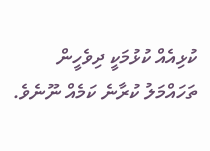ކުޅިއެއް ކުޅުމަކީ ދިވެހީން ތަހައްމަލު ކުރާނެ ކަމެއް ނޫނެވެ.